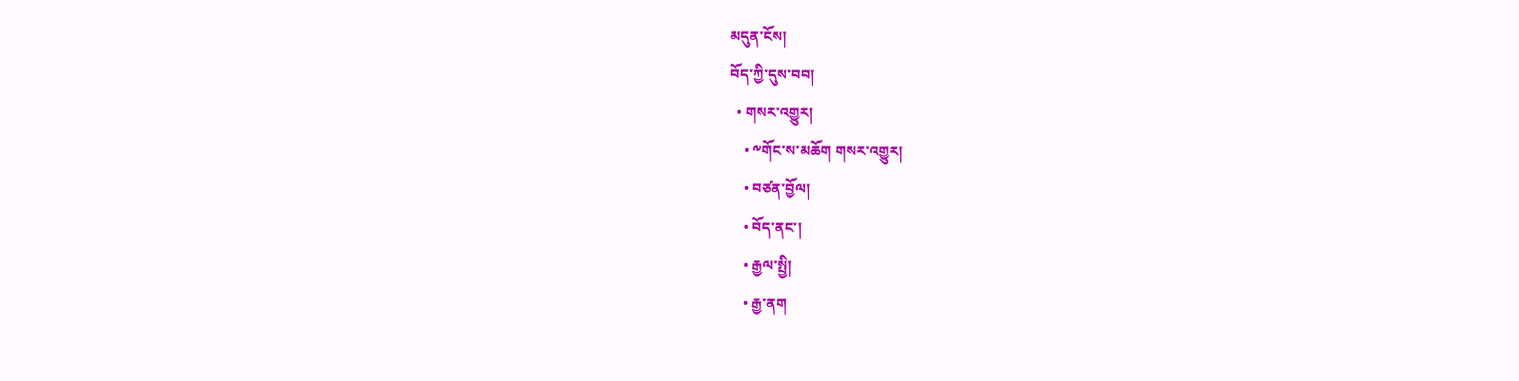མདུན་ངོས།
བོད་ཀྱི་དུས་བབ།
  • གསར་འགྱུར།
    • ༸གོང་ས་མཆོག གསར་འགྱུར།
    • བཙན་བྱོལ།
    • བོད་ནང་།
    • རྒྱལ་སྤྱི།
    • རྒྱ་ནག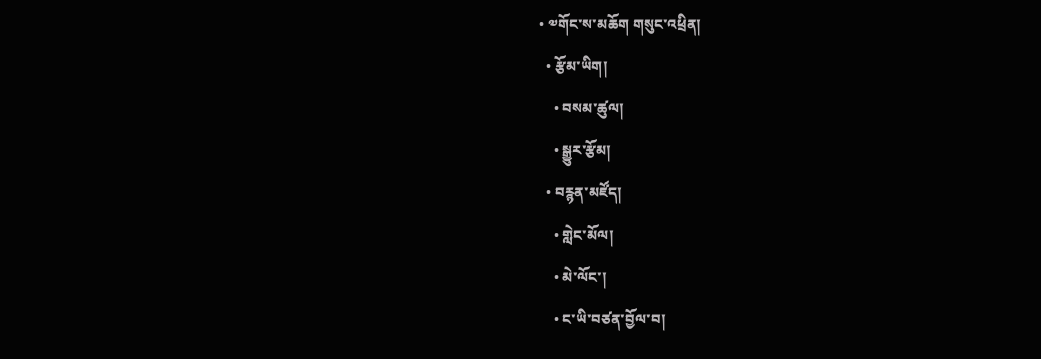• ༧གོང་ས་མཆོག གསུང་འཕྲིན།
  • རྩོམ་ཡིག།
    • བསམ་ཚུལ།
    • སྒྱུར་རྩོམ།
  • བརྙན་མཛོད།
    • གླེང་མོལ།
    • མེ་ལོང་།
    • ང་ཡི་བཙན་བྱོལ་བ།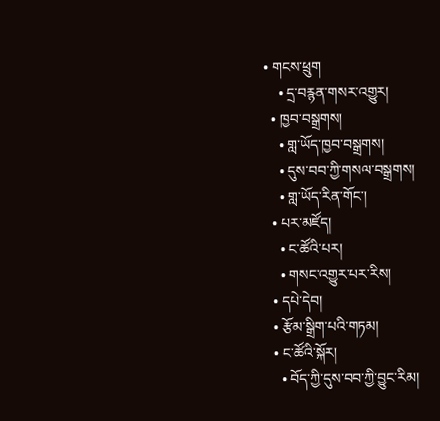• གངས་ཕྲུག
    • དྲ་བརྙན་གསར་འགྱུར།
  • ཁྱབ་བསྒྲགས།
    • གླ་ཡོད་ཁྱབ་བསྒྲགས།
    • དུས་བབ་ཀྱི་གསལ་བསྒྲགས།
    • གླ་ཡོད་རིན་གོང་།
  • པར་མཛོད།
    • ང་ཚོའི་པར།
    • གསང་འགྱུར་པར་རིས།
  • དཔེ་དེབ།
  • རྩོམ་སྒྲིག་པའི་གཏམ།
  • ང་ཚོའི་སྐོར།
    • བོད་ཀྱི་དུས་བབ་ཀྱི་བྱུང་རིམ།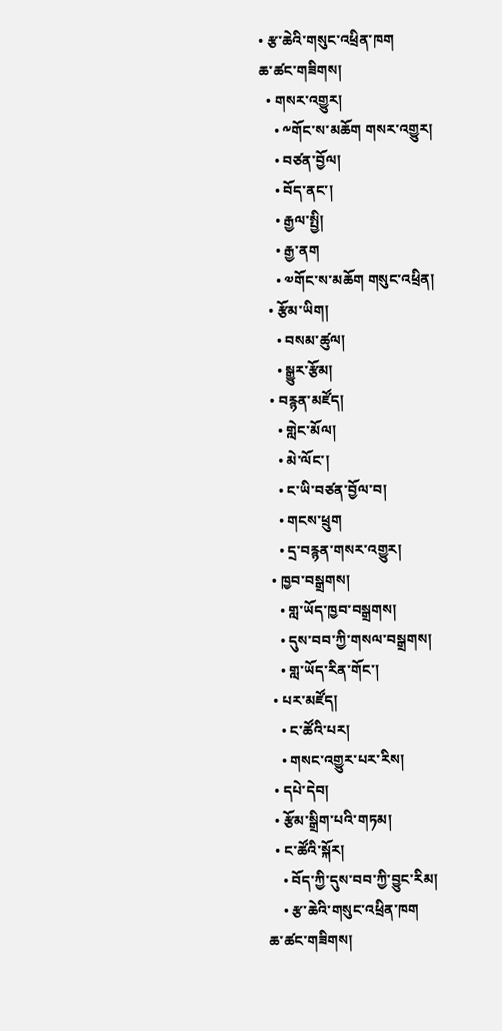• རྩ་ཆེའི་གསུང་འཕྲིན་ཁག
ཆ་ཚང་གཟིགས།
  • གསར་འགྱུར།
    • ༸གོང་ས་མཆོག གསར་འགྱུར།
    • བཙན་བྱོལ།
    • བོད་ནང་།
    • རྒྱལ་སྤྱི།
    • རྒྱ་ནག
    • ༧གོང་ས་མཆོག གསུང་འཕྲིན།
  • རྩོམ་ཡིག།
    • བསམ་ཚུལ།
    • སྒྱུར་རྩོམ།
  • བརྙན་མཛོད།
    • གླེང་མོལ།
    • མེ་ལོང་།
    • ང་ཡི་བཙན་བྱོལ་བ།
    • གངས་ཕྲུག
    • དྲ་བརྙན་གསར་འགྱུར།
  • ཁྱབ་བསྒྲགས།
    • གླ་ཡོད་ཁྱབ་བསྒྲགས།
    • དུས་བབ་ཀྱི་གསལ་བསྒྲགས།
    • གླ་ཡོད་རིན་གོང་།
  • པར་མཛོད།
    • ང་ཚོའི་པར།
    • གསང་འགྱུར་པར་རིས།
  • དཔེ་དེབ།
  • རྩོམ་སྒྲིག་པའི་གཏམ།
  • ང་ཚོའི་སྐོར།
    • བོད་ཀྱི་དུས་བབ་ཀྱི་བྱུང་རིམ།
    • རྩ་ཆེའི་གསུང་འཕྲིན་ཁག
ཆ་ཚང་གཟིགས།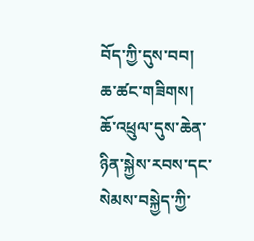བོད་ཀྱི་དུས་བབ།
ཆ་ཚང་གཟིགས།
ཆོ་འཕྲུལ་དུས་ཆེན་ཉིན་སྐྱེས་རབས་དང་སེམས་བསྐྱེད་ཀྱི་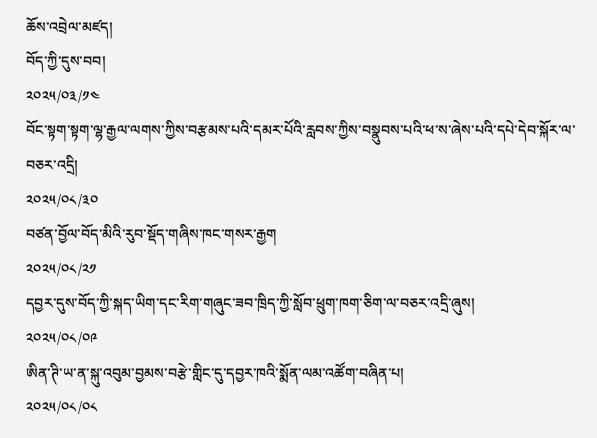ཆོས་འབྲེལ་མཛད།
བོད་ཀྱི་དུས་བབ།
༢༠༢༥/༠༣/༡༤
བོང་སྟག་སྟག་ལྷ་རྒྱལ་ལགས་ཀྱིས་བརྩམས་པའི་དམར་པོའི་རླབས་ཀྱིས་བསྣུབས་པའི་ཕ་ས་ཞེས་པའི་དཔེ་དེབ་སྐོར་ལ་བཅར་འདྲི།
༢༠༢༥/༠༨/༣༠
བཙན་བྱོལ་བོད་མིའི་རུབ་སྡོད་གཞིས་ཁང་གསར་རྒྱག
༢༠༢༥/༠༨/༢༡
དབྱར་དུས་བོད་ཀྱི་སྐད་ཡིག་དང་རིག་གཞུང་ཟབ་ཁྲིད་ཀྱི་སློབ་ཕྲུག་ཁག་ཅིག་ལ་བཅར་འདྲི་ཞུས།
༢༠༢༥/༠༨/༠༩
ཨིན་ཊི་ཡ་ན་སྐུ་འབུམ་བྱམས་བརྩེ་གླིང་དུ་དབྱར་ཁའི་སྨོན་ལམ་འཚོག་བཞིན་པ།
༢༠༢༥/༠༨/༠༨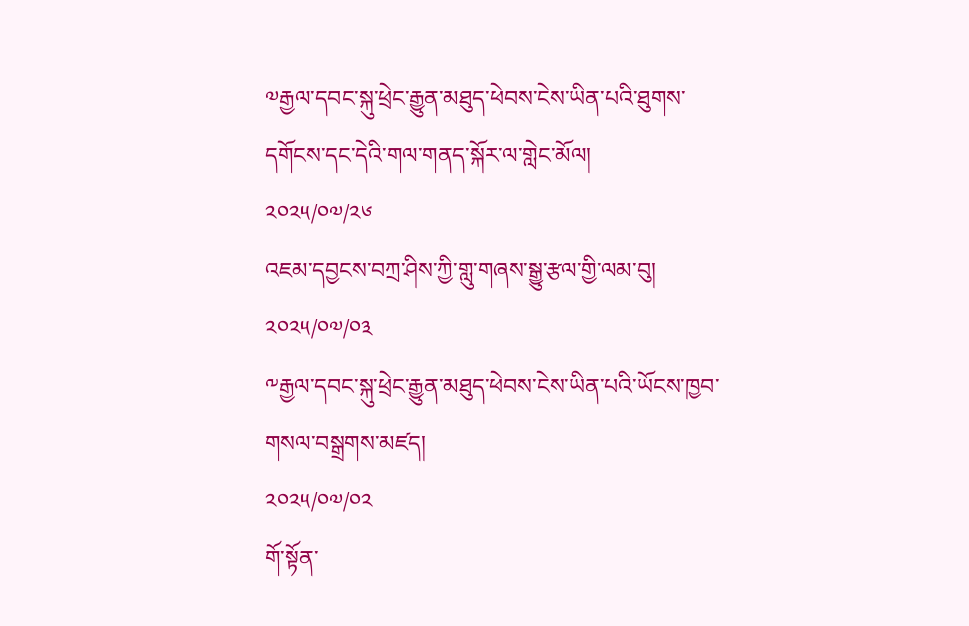༧རྒྱལ་དབང་སྐུ་ཕྲེང་རྒྱུན་མཐུད་ཕེབས་ངེས་ཡིན་པའི་ཐུགས་དགོངས་དང་དེའི་གལ་གནད་སྐོར་ལ་གླེང་མོལ།
༢༠༢༥/༠༧/༢༦
འཇམ་དབྱངས་བཀྲ་ཤིས་ཀྱི་གླུ་གཞས་སྒྱུ་རྩལ་གྱི་ལམ་བུ།
༢༠༢༥/༠༧/༠༣
༸རྒྱལ་དབང་སྐུ་ཕྲེང་རྒྱུན་མཐུད་ཕེབས་ངེས་ཡིན་པའི་ཡོངས་ཁྱབ་གསལ་བསྒྲགས་མཛད།
༢༠༢༥/༠༧/༠༢
གོ་སྟོན་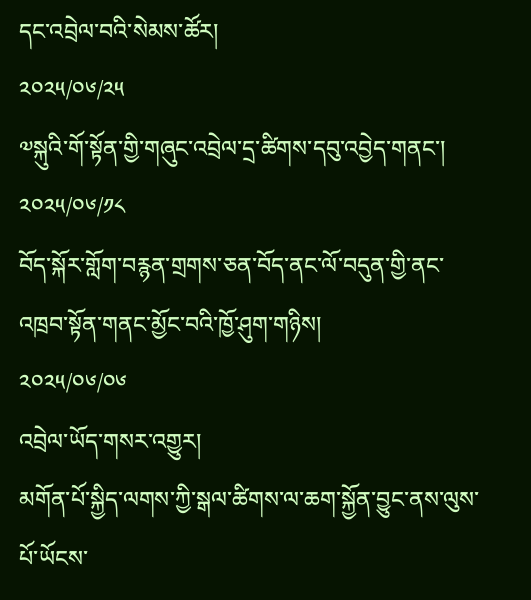དང་འབྲེལ་བའི་སེམས་ཚོར།
༢༠༢༥/༠༦/༢༥
༧སྐུའི་གོ་སྟོན་གྱི་གཞུང་འབྲེལ་དྲ་ཚིགས་དབུ་འབྱེད་གནང་།
༢༠༢༥/༠༦/༡༨
བོད་སྐོར་གློག་བརྙན་གྲགས་ཅན་བོད་ནང་ལོ་བདུན་གྱི་ནང་འཁྲབ་སྟོན་གནང་མྱོང་བའི་ཁྱོ་ཤུག་གཉིས།
༢༠༢༥/༠༦/༠༦
འབྲེལ་ཡོད་གསར་འགྱུར།
མགོན་པོ་སྐྱིད་ལགས་ཀྱི་སྒལ་ཚིགས་ལ་ཆག་སྐྱོན་བྱུང་ནས་ལུས་པོ་ཡོངས་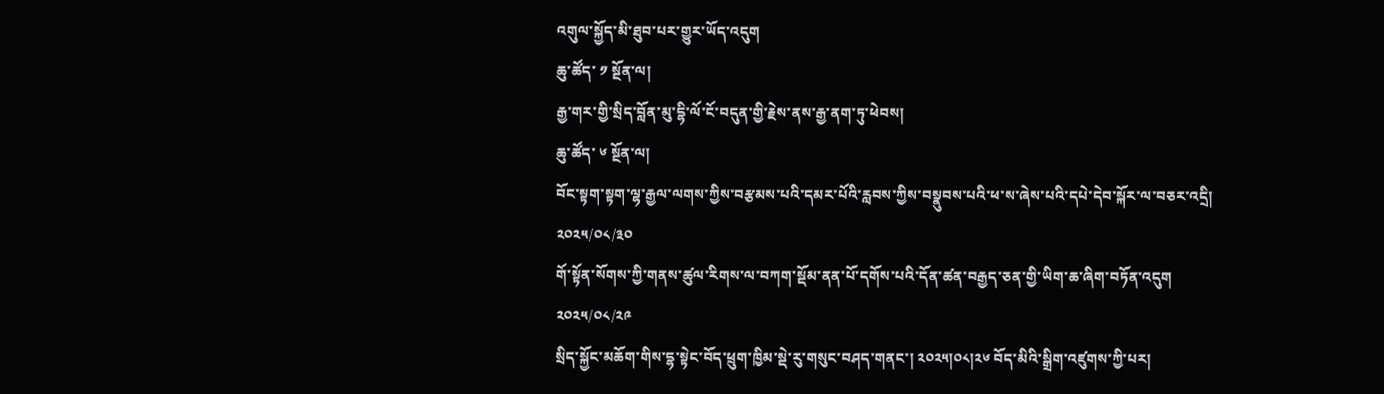འགུལ་སྐྱོད་མི་ཐུབ་པར་གྱུར་ཡོད་འདུག
ཆུ་ཚོད་ ༡ སྔོན་ལ།
རྒྱ་གར་གྱི་སྲིད་བློན་མུ་དྷི་ལོ་ངོ་བདུན་གྱི་རྗེས་ནས་རྒྱ་ནག་ཏུ་ཕེབས།
ཆུ་ཚོད་ ༦ སྔོན་ལ།
བོང་སྟག་སྟག་ལྷ་རྒྱལ་ལགས་ཀྱིས་བརྩམས་པའི་དམར་པོའི་རླབས་ཀྱིས་བསྣུབས་པའི་ཕ་ས་ཞེས་པའི་དཔེ་དེབ་སྐོར་ལ་བཅར་འདྲི།
༢༠༢༥/༠༨/༣༠
གོ་སྟོན་སོགས་ཀྱི་གནས་ཚུལ་རིགས་ལ་བཀག་སྡོམ་ནན་པོ་དགོས་པའི་དོན་ཚན་བརྒྱད་ཅན་གྱི་ཡིག་ཆ་ཞིག་བཏོན་འདུག
༢༠༢༥/༠༨/༢༩
སྲིད་སྐྱོང་མཆོག་གིས་དྷ་སྟེང་བོད་ཕྲུག་ཁྱིམ་སྡེ་རུ་གསུང་བཤད་གནང་། ༢༠༢༥།༠༨།༢༦ བོད་མིའི་སྒྲིག་འཛུགས་ཀྱི་པར།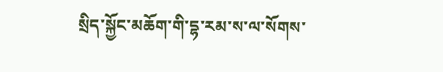སྲིད་སྐྱོང་མཆོག་གི་དྷ་རམ་ས་ལ་སོགས་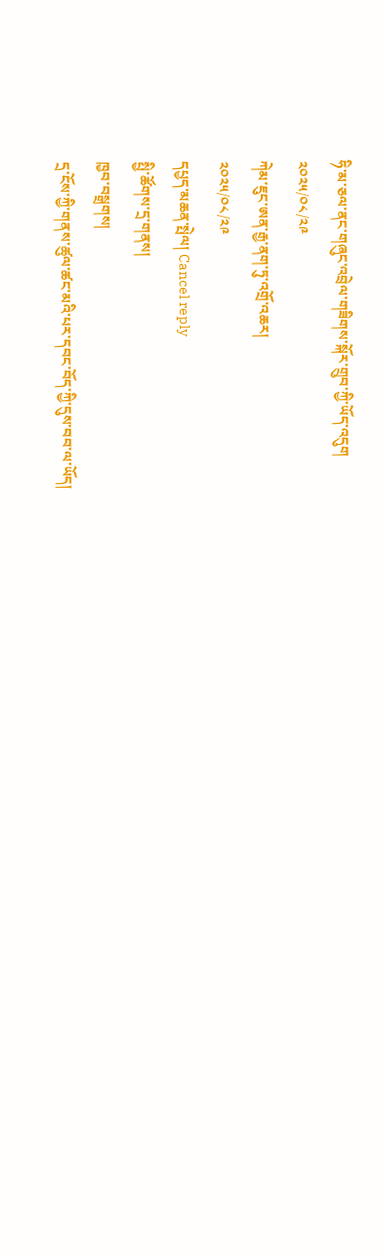ཧི་མ་ཅལ་ནང་གཞུང་འབྲེལ་གཟིགས་སྐོར་གྲུབ་ཀྱི་ཡོད་འདུག
༢༠༢༥/༠༨/༢༩
ཀེམ་ཇུང་ཨན་རྒྱ་ནག་ཏུ་འགྲོ་འཆར།
༢༠༢༥/༠༨/༢༩
དཔྱད་མཆན་སྤེལ། Cancel reply
སྤྱི་ཚོགས་དྲ་གནས།
ཁྱབ་བསྒྲགས།
དྲ་ངོས་ཀྱི་གནས་ཚུལ་ཚང་མའི་པར་དབང་བོད་ཀྱི་དུས་བབ་ལ་ཡོད།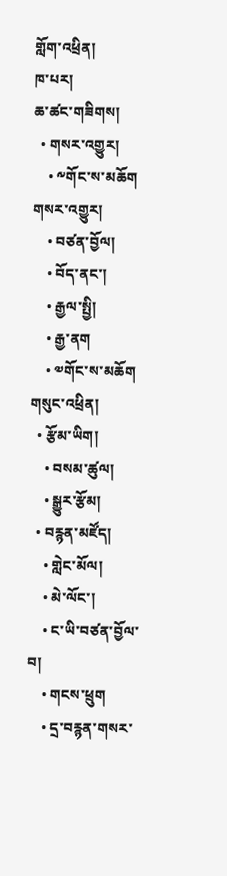གློག་འཕྲིན།
ཁ་པར།
ཆ་ཚང་གཟིགས།
  • གསར་འགྱུར།
    • ༸གོང་ས་མཆོག གསར་འགྱུར།
    • བཙན་བྱོལ།
    • བོད་ནང་།
    • རྒྱལ་སྤྱི།
    • རྒྱ་ནག
    • ༧གོང་ས་མཆོག གསུང་འཕྲིན།
  • རྩོམ་ཡིག།
    • བསམ་ཚུལ།
    • སྒྱུར་རྩོམ།
  • བརྙན་མཛོད།
    • གླེང་མོལ།
    • མེ་ལོང་།
    • ང་ཡི་བཙན་བྱོལ་བ།
    • གངས་ཕྲུག
    • དྲ་བརྙན་གསར་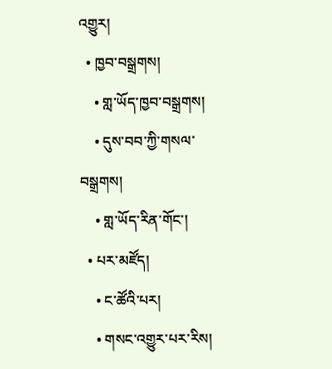འགྱུར།
  • ཁྱབ་བསྒྲགས།
    • གླ་ཡོད་ཁྱབ་བསྒྲགས།
    • དུས་བབ་ཀྱི་གསལ་བསྒྲགས།
    • གླ་ཡོད་རིན་གོང་།
  • པར་མཛོད།
    • ང་ཚོའི་པར།
    • གསང་འགྱུར་པར་རིས།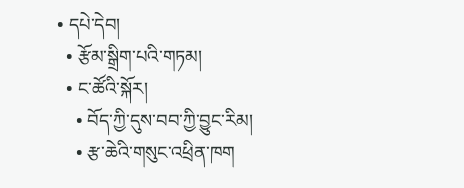• དཔེ་དེབ།
  • རྩོམ་སྒྲིག་པའི་གཏམ།
  • ང་ཚོའི་སྐོར།
    • བོད་ཀྱི་དུས་བབ་ཀྱི་བྱུང་རིམ།
    • རྩ་ཆེའི་གསུང་འཕྲིན་ཁག